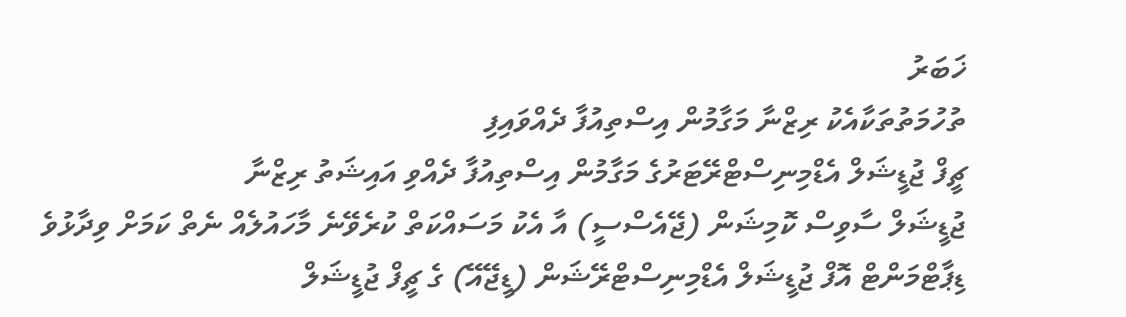ޚަބަރު
ތުހުމަތުތަކާއެކު ރިޒްނާ މަގާމުން އިސްތިއުފާ ދެއްވައިފި
ޗީފް ޖުޑީޝަލް އެޑްމިނިސްޓްރޭޓަރުގެ މަގާމުން އިސްތިއުފާ ދެއްވި އައިޝަތު ރިޒްނާ
ޖުޑީޝަލް ސާވިސް ކޮމިޝަން (ޖޭއެސްސީ) އާ އެކު މަސައްކަތް ކުރެވޭނެ މާހައުލެއް ނެތް ކަމަށް ވިދާޅުވެ ޑިޕާޓްމަންޓް އޮފް ޖުޑީޝަލް އެޑްމިނިސްޓްރޭޝަން (ޑީޖޭއޭ) ގެ ޗީފް ޖުޑީޝަލް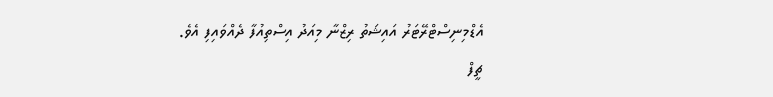އެޑްމިނިސްޓްރޭޓަރު އައިޝަތު ރިޒްނާ މިއަދު އިސްތިއުފާ ދެއްވައިފި އެވެ.
ޗީފް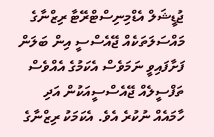ޖުޑީޝަލް އެޑްމިނިސްޓްރޭޓާ ރިޒްނާގެ މައްސަލަތަކެއް ޖޭއެސްސީ އިން ބަލަން ފަށާފައިވީ ނަމަވެސް އެކަމުގެ އެއްވެސް ތަފްސީލެއް ޖޭއެސްސީއަކުން އަދި ހާމައެއް ނުކުރެ އެވެ. އެކަމަކު ރިޒްނާގެ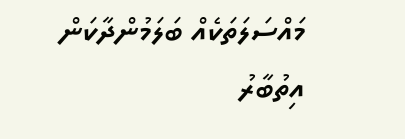މައްސަލަތަކެއް ބަލަމުންދާކަން އިތުބާރު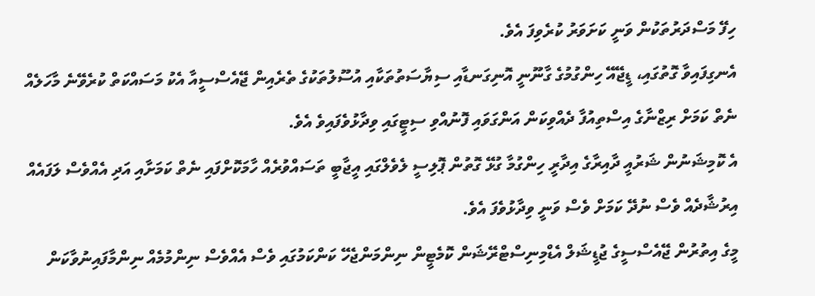ހިފޭ މަސްދަރުތަކުން ވަނީ ކަށަވަރު ކުރެވިފަ އެވެ.
އެނގިފައިވާ ގޮތުގައި، ޑީޖޭއޭ ހިންގުމުގެ ގާނޫނީ އޮނިގަނޑާއި ސިޔާސަތުތަކާއި އުސޫލުތަކުގެ ތެރެއިން ޖޭއެސްސީއާ އެކު މަސައްކަތް ކުރެވޭނެ މާހަލެއް ނެތް ކަމަށް ރިޒްނާގެ އިސްތިއުފާ ދެއްވިކަން އަންގަވައި ފޮނުއްވި ސިޓީގައި ވިދާޅުވެފައިވެ އެވެ.
އެ ކޮމިޝަނުން ޝަރުއީ ދާއިރާގެ އިދާރީ ހިންގުމާ ގުޅޭ ގޮތުން ޕޮލިސީ ލެވެލްގައި އީޖާބީ ތަސައްވުރެއް ހާމަކޮށްފައި ނެތް ކަމަށާއި އަދި އެއްވެސް ލަފައެއް އިރުޝާދެއް ވެސް ނުދޭ ކަމަށް ވެސް ވަނީ ވިދާޅުވެފަ އެވެ.
މީގެ އިތުރުން ޖޭއެސްސީގެ ޖުޑީޝަލް އެޑްމިނިސްޓްރޭޝަން ކޮމެޓީން ނިންމަންޖެހޭ ކަންކަމުގައި ވެސް އެއްވެސް ނިންމުމެއް ނިންމާފައިނުވާކަން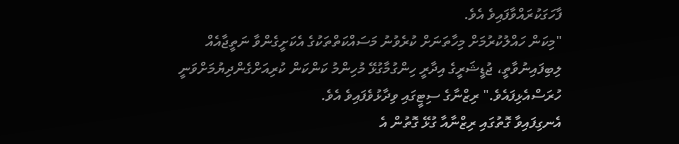ފާހަގަކުރައްވާފައިވެ އެވެ.
"މިކަން ހައްލުކުރުމަށް މިހާތަނަށް ކުރެވުނު މަސައްކަތްތަކުގެ އެކަށީގެންވާ ނަތީޖާއެއް ލިބިފައިނުވާތީ، ޖުޑީޝަރީގެ އިދާރީ ހިންގުމާގުޅޭ މުހިންމު ކަންކަން ކުރިއަށްގެންދިޔުމަށްވަނީ ހުރަސްއެޅިފައެވެ." ރިޒްނާގެ ސިޓީގައި ވިދާޅުވެފައިވެ އެވެ.
އެނގިފައިވާ ގޮތުގައި ރިޒްނާއާ ގުޅޭ ގޮތުން އެ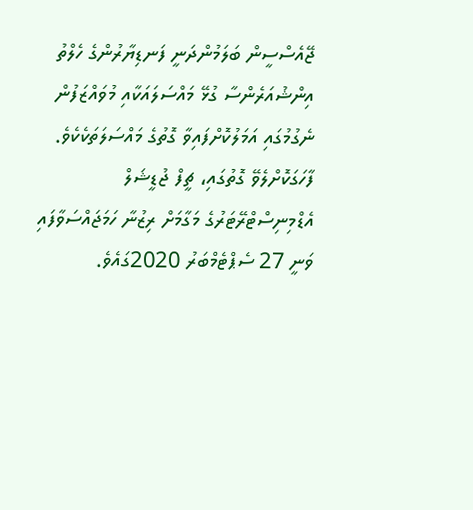ޖޭއެސްސީން ބަލަމުންދަނީ ފަނޑިޔާރުންގެ ހެލްތު އިންޝުއަރެންސާ ގުޅޭ މައްސަލައަކާއި މުވައްޒަފުން ނެގުމުގައި އަމަލުކޮށްފައިވާ ގޮތުގެ މައްސަލަތަކެކެވެ.
ފާހަގަކޮށްލެވޭ ގޮތުގައި، ޗީފް ޖުޑީޝަލް އެޑްމިނިސްޓްރޭޓަރުގެ މަގާމަށް ރިޒުނާ ހަމަޖައްސަވާފައި ވަނީ 27 ސެޕްޓެމްބަރު 2020ގައެވެ.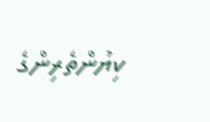ކިޔުންތެރިންގެ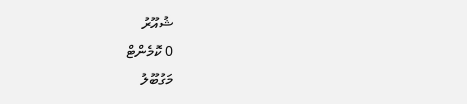ޝުއޫރު
0 ކޮމެންޓް
މަގުބޫލު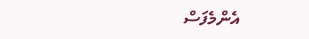އެންމެފަސް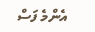އެންމެ ފަސް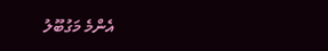އެންމެ މަގުބޫލު